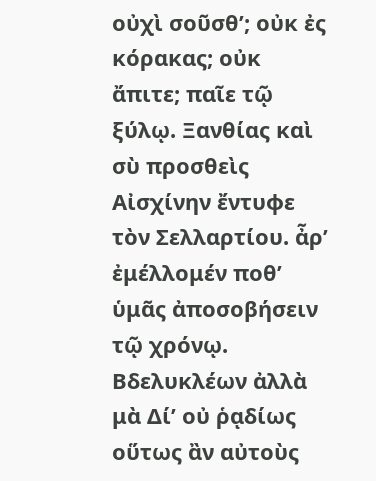οὐχὶ σοῦσθʼ; οὐκ ἐς κόρακας; οὐκ ἄπιτε; παῖε τῷ ξύλῳ. Ξανθίας καὶ σὺ προσθεὶς Αἰσχίνην ἔντυφε τὸν Σελλαρτίου. ἆρʼ ἐμέλλομέν ποθʼ ὑμᾶς ἀποσοβήσειν τῷ χρόνῳ. Βδελυκλέων ἀλλὰ μὰ Δίʼ οὐ ῥᾳδίως οὕτως ἂν αὐτοὺς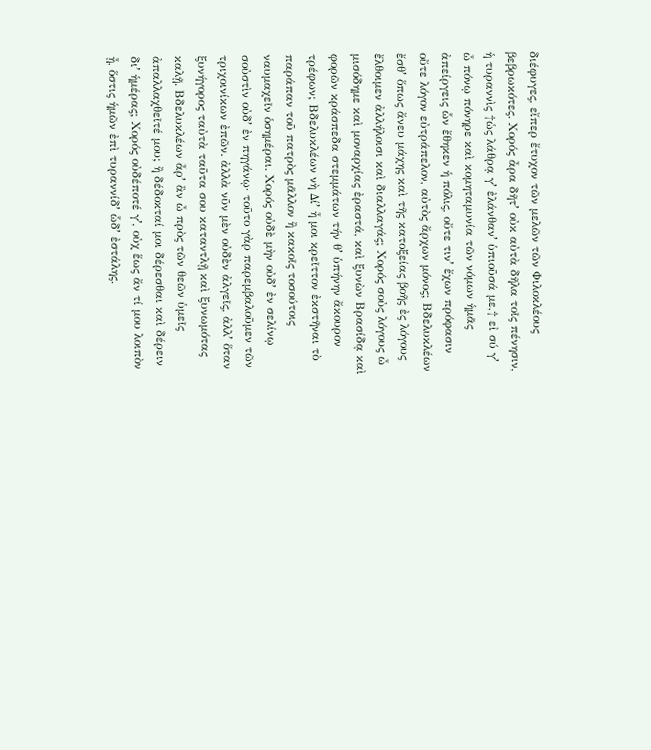διέφυγες, εἴπερ ἔτυχον τῶν μελῶν τῶν Φιλοκλέους βεβρωκότες. Χορός ἆρα δῆτʼ οὐκ αὐτὰ δῆλα τοῖς πένησιν, ἡ τυραννὶς †ὡς λάθρᾳ γʼ ἐλάνθανʼ ὑπιοῦσά με,† εἰ σύ γʼ ὦ πόνῳ πόνηρε καὶ κομηταμυνία τῶν νόμων ἡμᾶς ἀπείργεις ὧν ἔθηκεν ἡ πόλις, οὔτε τινʼ ἔχων πρόφασιν οὔτε λόγον εὐτράπελον, αὐτὸς ἄρχων μόνος; Βδελυκλέων ἔσθʼ ὅπως ἄνευ μάχης καὶ τῆς κατοξείας βοῆς ἐς λόγους ἔλθοιμεν ἀλλήλοισι καὶ διαλλαγάς; Χορός σοὐς λόγους ὦ μισόδημε καὶ μοναρχίας ἐραστά, καὶ ξυνὼν Βρασίδᾳ καὶ φορῶν κράσπεδα στεμμάτων τήν θʼ ὑπήνην ἄκουρον τρέφων; Βδελυκλέων νὴ Δίʼ ἦ μοι κρεῖττον ἐκστῆναι τὸ παράπαν τοῦ πατρὸς μᾶλλον ἢ κακοῖς τοσούτοις ναυμαχεῖν ὁσημέραι. Χορός οὐδὲ μὴν οὐδʼ ἐν σελίνῳ σοὐστὶν οὐδʼ ἐν πηγάνῳ· τοῦτο γὰρ παρεμβαλοῦμεν τῶν τριχοινίκων ἐπῶν. ἀλλὰ νῦν μὲν οὐδὲν ἀλγεῖς, ἀλλʼ ὅταν ξυνήγορος ταὐτὰ ταῦτα σου καταντλῇ καὶ ξυνωμότας καλῇ. Βδελυκλέων ἆρʼ ἂν ὦ πρὸς τῶν θεῶν ὑμεῖς ἀπαλλαχθεῖτέ μου; ἢ δέδοκταί μοι δέρεσθαι καὶ δέρειν διʼ ἡμέρας; Χορός οὐδέποτέ γʼ, οὐχ ἕως ἄν τί μου λοιπὸν ᾖ, ὅστις ἡμῶν ἐπὶ τυραννίδʼ ὧδʼ ἐστάλης.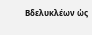Βδελυκλέων ὡς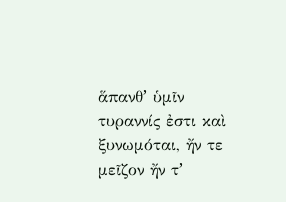ἅπανθʼ ὑμῖν τυραννίς ἐστι καὶ ξυνωμόται, ἤν τε μεῖζον ἤν τʼ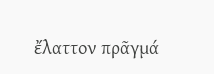ἔλαττον πρᾶγμά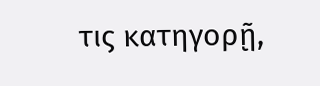τις κατηγορῇ,